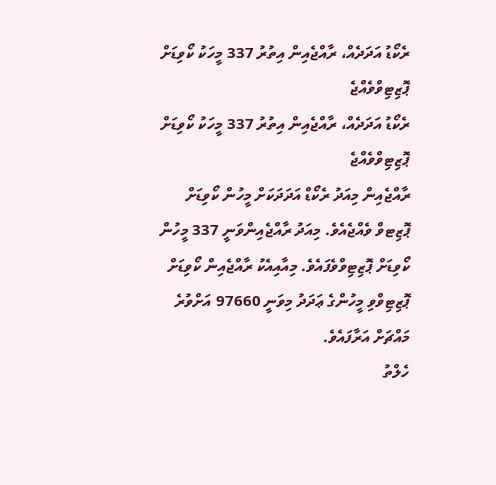ރެކޯޑު އަދަދެއް، ރާއްޖެއިން އިތުރު 337 މީހަކު ކޯވިޑަށް ޕޮޒިޓިވްވެއްޖެ
ރެކޯޑު އަދަދެއް، ރާއްޖެއިން އިތުރު 337 މީހަކު ކޯވިޑަށް ޕޮޒިޓިވްވެއްޖެ
ރާއްޖެއިން މިއަދު ރެކޯޑް އަދަދަކަށް މީހުން ކޯވިޑަށް ޕޮޒިޓވް ވެއްޖެއެވެ. މިއަދު ރާއްޖެއިންވަނީ 337 މީހުން ކޯވިޑަށް ޕޮޒިޓިވްވެފައެވެ. މިއާއިއެކު ރާއްޖެއިން ކޯވިޑަށް ޕޮޒިޓިވްވި މީހުންގެ ޢަދަދު މިވަނީ 97660 އަށްވުރެ މައްޗަށް އަރާފައެވެ.
ހެލްތު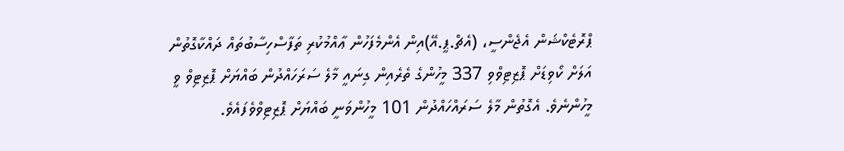ޕްރޮޓެކްޝަން އެޖެންސީ، (އެޗް.ޕީ.އޭ)އިން އެންމެފަހުން ޢާއްމުކުރި ތަފާސްހިސާބުތައް ދައްކާގޮތުން އަލަށް ކޯވިޑަށް ޕޮޒިޓިވްވި 337 މީހުންގެ ތެރެއިން ގިނައީ މާލެ ސަރަހައްދުން ބައްޔަށް ޕޮޒިޓިވް ވީ މީހުންނެވެ. އެގޮތުން މާލެ ސަރައްހައްދުން 101 މީހުންވަނީ ބައްޔަށް ޕޮޒިޓިވްވެފައެވެ.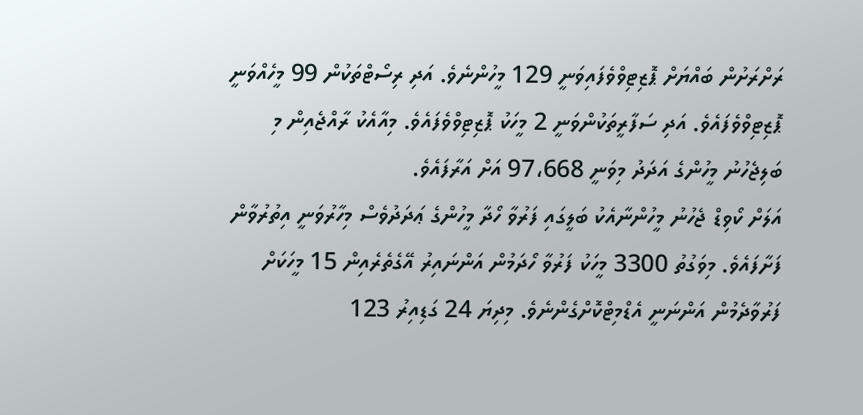ރަށްރަށުން ބައްޔަށް ޕޮޒިޓިވްވެފައިވަނީ 129 މީހުންނެވެ. އަދި ރިސޯޓްތަކުން 99 މީހެއްވަނީ ޕޮޒިޓިވްވެފައެވެ. އަދި ސަފާރީތަކުންވަނީ 2 މީހަކު ޕޮޒިޓިވްވެފައެވެ. މިއާއެކު ރާއްޖެއިން މި ބަލިޖެހުނު މީހުންގެ އަދަދު މިވަނީ 97،668 އަށް އަރާފައެވެ.
އަލަށް ކޯވިޑް ޖެހުނު މީހުންނާއެކު ބަލީގައި ފަރުވާ ހޯދާ މީހުންގެ ޢަދަދުވެސް މިހާރުވަނީ އިތުރުވާން ފަށާފައެވެ. މިވަގުތު 3300 މީހަކު ފަރުވާ ހޯދަމުން އަންނައިރު އޭގެތެރެއިން 15 މީހަކަށް ފަރުވާދެމުން އަންނަނީ އެޑްމިޓްކޮށްގެންނެވެ. މިދިޔަ 24 ގަޑިއިރު 123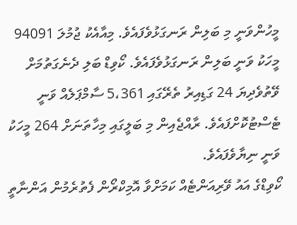މީހުންވަނީ މި ބަލިން ރަނގަޅުވެފައެވެ. މިއާއެކު ޖުމުލަ 94091 މީހަކު ވަނީ ބަލިން ރަނގަޅުވެފައެވެ. ކޯވިޑް ބަލި ދެނެގަތުމަށް ވޭތުވެދިޔަ 24 ގަޑިއިރު ތެރޭގައި 5،361 ސާމްޕަލެއް ވަނީ ޓެސްޓުކޮށްފައެވެ. ރާއްޖެއިން މި ބަލީގައި މިހާތަނަށް 264 މީހަކު ވަނީ ނިޔާވެފައެވެ.
ކޯވިޑްގެ އައު ވޭރިއަންޓެއް ކަމަށްވާ އޮމިކްރޯން ފެތުރެމުން އަންނާތީ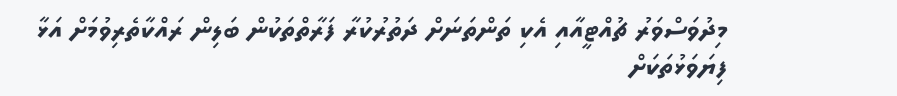މިދުވަސްވަރު ޗުއްޓީއާއި އެކި ތަންތަނަށް ދަތުރުކުރާ ފަރާތްތަކުން ބަލިން ރައްކާތެރިވުމަށް އަޅާ ފިޔަވަޅުތަކަށް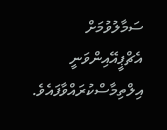ސަމާލުވުމަށް އެޗްޕީއޭއިންވަނީ އިލްތިމާސްކުރައްވާފައެވެ.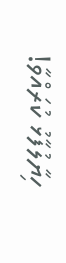ހިޔާލުފާޅު ކުރައްވާ!